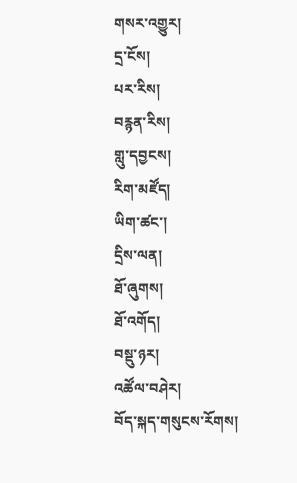གསར་འགྱུར།
དྲ་ངོས།
པར་རིས།
བརྙན་རིས།
གླུ་དབྱངས།
རིག་མཛོད།
ཡིག་ཚང་།
དྲིས་ལན།
ཐོ་ཞུགས།
ཐོ་འགོད།
བསྡུ་ཉར།
འཚོལ་བཤེར།
བོད་སྐད་གསུངས་རོགས།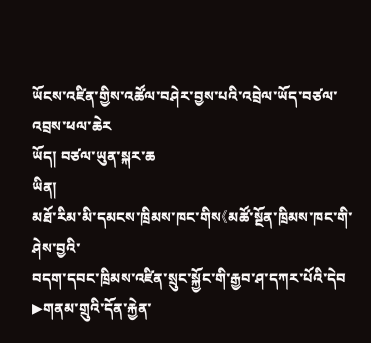ཡོངས་འཛིན་གྱིས་འཚོལ་བཤེར་བྱས་པའི་འབྲེལ་ཡོད་བཙལ་འབྲས་ཕལ་ཆེར
ཡོད། བཙལ་ཡུན་སྐར་ཆ
ཡིན།
མཐོ་རིམ་མི་དམངས་ཁྲིམས་ཁང་གིས《མཚོ་སྔོན་ཁྲིམས་ཁང་གི་
ཤེས་བྱའི་
བདག་དབང་ཁྲིམས་འཛིན་སྲུང་སྐྱོང་གི་རྒྱབ་ཤ་དཀར་པོའི་དེབ
▶གནམ་གྲུའི་དོན་རྐྱེན་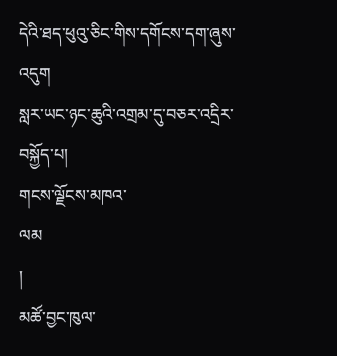དེའི་ཐད་ཕུའུ་ཅིང་གིས་དགོངས་དག་ཞུས་འདུག
སླར་ཡང་ཉང་ཆུའི་འགྲམ་དུ་བཅར་འདྲིར་བསྐྱོད་པ།
གངས་ལྗོངས་མཁའ་
ལམ
།
མཚོ་བྱང་ཁུལ་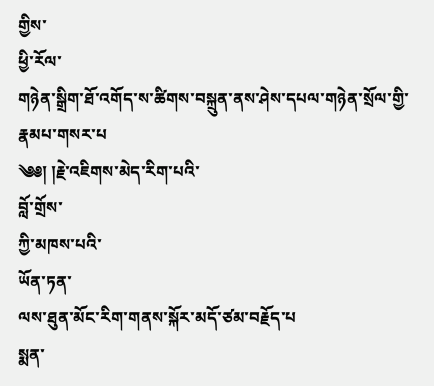གྱིས་
ཕྱི་རོལ་
གཉེན་སྒྲིག་ཐོ་འགོད་ས་ཚིགས་བསྐྲུན་ནས་ཤེས་དཔལ་གཉེན་སྲོལ་གྱི་རྣམཔ་གསར་པ
༄༅། །རྗེ་འཇིགས་མེད་རིག་པའི་
བློ་གྲོས་
ཀྱི་མཁས་པའི་
ཡོན་ཏན་
ལས་ཐུན་མོང་རིག་གནས་སྐོར་མདོ་ཙམ་བརྗོད་པ
སྨན་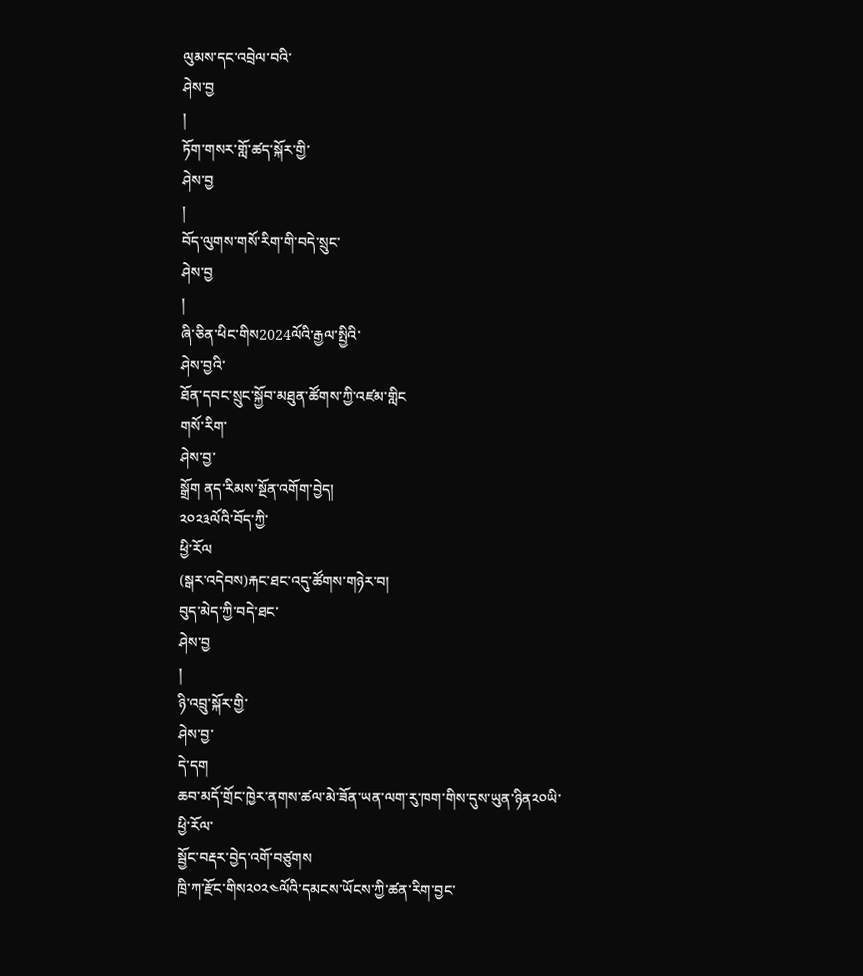ལུམས་དང་འབྲེལ་བའི་
ཤེས་བྱ
།
ཏོག་གསར་གློ་ཚད་སྐོར་གྱི་
ཤེས་བྱ
།
བོད་ལུགས་གསོ་རིག་གི་བདེ་སྲུང་
ཤེས་བྱ
།
ཞི་ཅིན་ཕིང་གིས2024ལོའི་རྒྱལ་སྤྱིའི་
ཤེས་བྱའི་
ཐོན་དབང་སྲུང་སྐྱོབ་མཐུན་ཚོགས་ཀྱི་འཛམ་གླིང
གསོ་རིག་
ཤེས་བྱ་
སྒྲོག ནད་རིམས་སྔོན་འགོག་བྱེད།
༢༠༢༣ལོའི་བོད་ཀྱི་
ཕྱི་རོལ
(སྒར་འདེབས)རྐང་ཐང་འདུ་ཚོགས་གཉེར་བ།
བུད་མེད་ཀྱི་བདེ་ཐང་
ཤེས་བྱ
།
ཉི་འབྲུ་སྐོར་གྱི་
ཤེས་བྱ་
དེ་དག
ཆབ་མདོ་གྲོང་ཁྱེར་ནགས་ཚལ་མེ་ཟོན་ཡན་ལག་རུ་ཁག་གིས་དུས་ཡུན་ཉིན༢༠ཡི་
ཕྱི་རོལ་
སྦྱོང་བརྡར་བྱེད་འགོ་བཙུགས
ཁྲི་ཀ་རྫོང་གིས༢༠༢༤ལོའི་དམངས་ཡོངས་ཀྱི་ཚན་རིག་བྱང་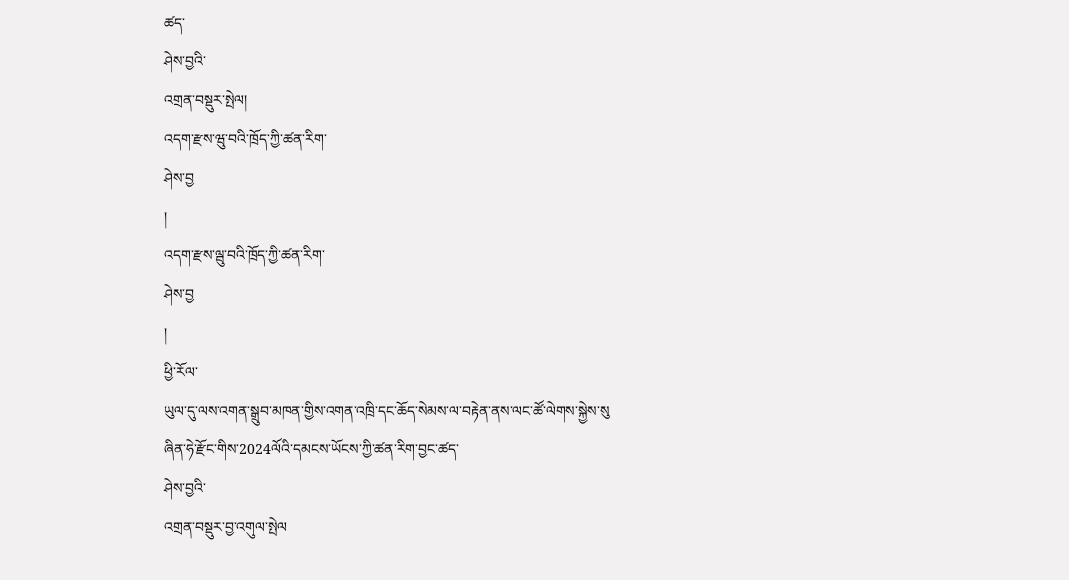ཚད་
ཤེས་བྱའི་
འགྲན་བསྡུར་སྤེལ།
འདག་རྫས་ཝུ་བའི་ཁྲོད་ཀྱི་ཚན་རིག་
ཤེས་བྱ
།
འདག་རྫས་ལྦུ་བའི་ཁྲོད་ཀྱི་ཚན་རིག་
ཤེས་བྱ
།
ཕྱི་རོལ་
ཡུལ་དུ་ལས་འགན་སྒྲུབ་མཁན་གྱིས་འགན་འཁྲི་དང་ཆོད་སེམས་ལ་བརྟེན་ནས་ལང་ཚོ་ལེགས་སྐྱེས་སུ
ཞིན་ཧེ་རྫོང་གིས་2024ལོའི་དམངས་ཡོངས་ཀྱི་ཚན་རིག་བྱང་ཚད་
ཤེས་བྱའི་
འགྲན་བསྡུར་བྱ་འགུལ་སྤེལ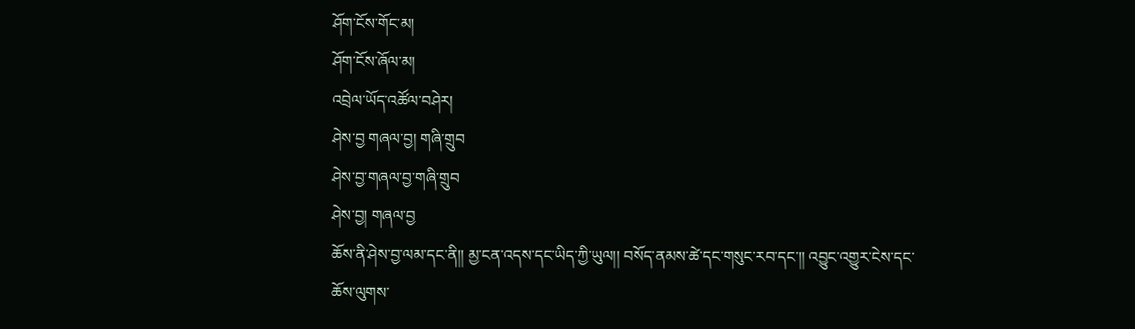ཤོག་ངོས་གོང་མ།
ཤོག་ངོས་ཞོལ་མ།
འབྲེལ་ཡོད་འཚོལ་བཤེར།
ཤེས་བྱ གཞལ་བྱ། གཞི་གྲུབ
ཤེས་བྱ་གཞལ་བྱ་གཞི་གྲུབ
ཤེས་བྱ། གཞལ་བྱ
ཆོས་ནི་ཤེས་བྱ་ལམ་དང་ནི།། མྱ་ངན་འདས་དང་ཡིད་ཀྱི་ཡུལ།། བསོད་ནམས་ཚེ་དང་གསུང་རབ་དང་།། འབྱུང་འགྱུར་ངེས་དང་ཆོས་ལུགས་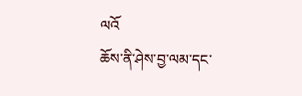ལའོ
ཆོས་ནི་ཤེས་བྱ་ལམ་དང་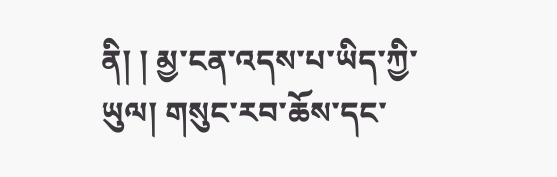ནི། ། མྱ་ངན་འདས་པ་ཡིད་ཀྱི་ཡུལ། གསུང་རབ་ཆོས་དང་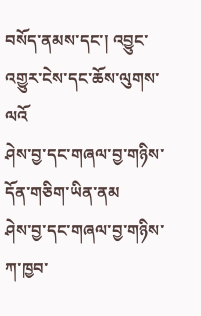བསོད་ནམས་དང་། འབྱུང་འགྱུར་ངེས་དང་ཆོས་ལུགས་ལའོ
ཤེས་བྱ་དང་གཞལ་བྱ་གཉིས་དོན་གཅིག་ཡིན་ནམ
ཤེས་བྱ་དང་གཞལ་བྱ་གཉིས་ཀ་ཁྱབ་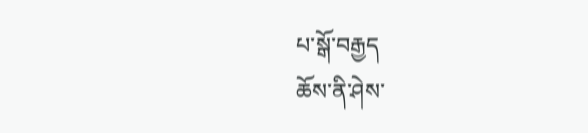པ་སྒོ་བརྒྱད
ཆོས་ནི་ཤེས་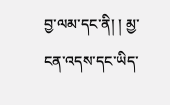བྱ་ལམ་དང་ནི། ། མྱ་ངན་འདས་དང་ཡིད་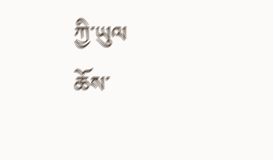ཀྱི་ཡུལ
ཆོས་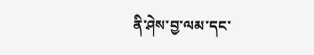ནི་ཤེས་བྱ་ལམ་དང་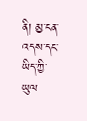ནི། མྱ་ངན་འདས་དང་ཡིད་ཀྱི་ཡུལ